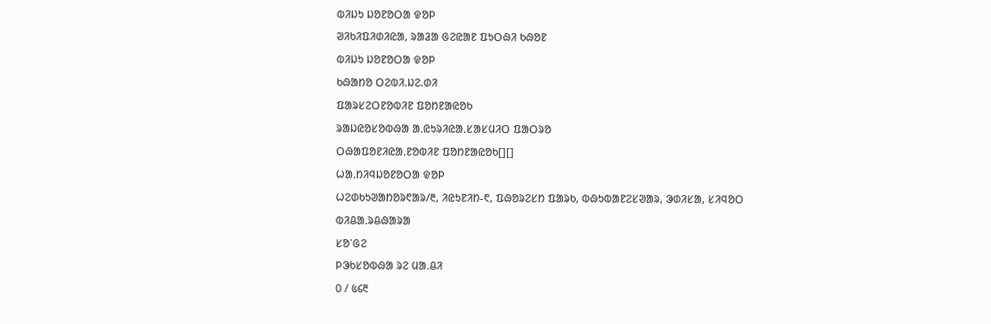ᱵᱤᱡᱩ ᱡᱚᱱᱚᱛᱟ ᱫᱚᱞ
ᱣᱤᱠᱤᱯᱤᱰᱤᱭᱟ, ᱨᱟᱲᱟ ᱜᱮᱭᱟᱱ ᱯᱩᱛᱷᱤ ᱠᱷᱚᱱ
ᱵᱤᱡᱩ ᱡᱚᱱᱚᱛᱟ ᱫᱚᱞ
ᱠᱷᱟᱴᱚ ᱛᱮᱵᱤ.ᱡᱮ.ᱰᱤ
ᱯᱟᱨᱥᱮᱛᱱᱚᱵᱤᱱ ᱯᱚᱴᱱᱟᱭᱚᱠ
ᱨᱟᱡᱭᱚᱥᱚᱵᱷᱟ ᱟᱹᱭᱩᱨᱤᱭᱟᱹᱥᱟᱥᱢᱤᱛ ᱯᱟᱛᱨᱚ
ᱛᱷᱟᱯᱚᱱᱤᱭᱟᱹᱱᱚᱵᱤᱱ ᱯᱚᱴᱱᱟᱭᱚᱠ[][]
ᱦᱟᱹᱴᱤᱧᱡᱚᱱᱚᱛᱟ ᱫᱚᱞ
ᱦᱮᱰᱠᱩᱣᱟᱴᱚᱨ᱖ᱟᱨ/᱓, ᱤᱭᱩᱱᱤᱴ-᱖, ᱯᱷᱚᱨᱮᱥᱴ ᱯᱟᱨᱠ, ᱵᱷᱩᱵᱟᱱᱮᱥᱣᱟᱨ, ᱳᱰᱤᱥᱟ, ᱥᱤᱧᱚᱛ
ᱵᱤᱪᱟᱹᱨᱪᱷᱟᱨᱟ
ᱥᱚᱸᱜᱮ
ᱞᱳᱠᱥᱚᱵᱷᱟ ᱨᱮ ᱢᱟᱹᱪᱤ
᱐ / ᱕᱔᱓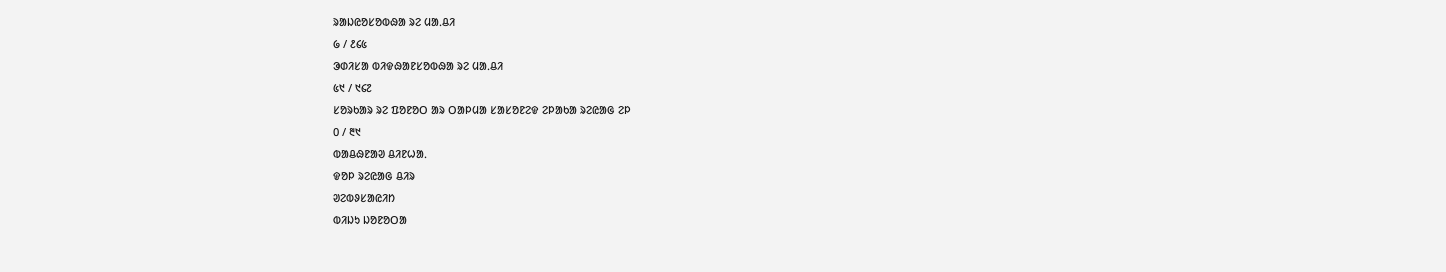ᱨᱟᱡᱭᱚᱥᱚᱵᱷᱟ ᱨᱮ ᱢᱟᱹᱪᱤ
᱙ / ᱒᱔᱕
ᱳᱰᱤᱥᱟ ᱵᱤᱫᱷᱟᱱᱥᱚᱵᱷᱟ ᱨᱮ ᱢᱟᱹᱪᱤ
᱕᱑ / ᱑᱔᱗
ᱥᱚᱨᱠᱟᱨ ᱨᱮ ᱯᱚᱱᱚᱛ ᱟᱨ ᱛᱟᱞᱢᱟ ᱥᱟᱥᱚᱱᱮᱫ ᱮᱞᱟᱠᱟ ᱨᱮᱭᱟᱜ ᱮᱞ
᱐ / ᱓᱑
ᱵᱟᱪᱷᱱᱟᱣ ᱪᱤᱱᱦᱟᱹ
ᱫᱚᱞ ᱨᱮᱭᱟᱜ ᱪᱤᱨ
ᱣᱮᱵᱽᱥᱟᱭᱤᱴ
ᱵᱤᱡᱩ ᱡᱚᱱᱚᱛᱟ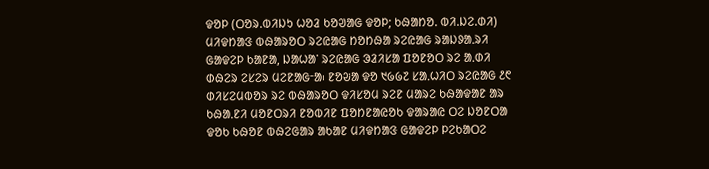ᱫᱚᱞ (ᱛᱚᱨ.ᱵᱤᱡᱩ ᱦᱚᱲ ᱠᱚᱣᱟᱜ ᱫᱚᱞ; ᱠᱷᱟᱴᱚ. ᱵᱤ.ᱡᱮ.ᱰᱤ) ᱢᱤᱫᱴᱟᱝ ᱵᱷᱟᱨᱚᱛ ᱨᱮᱭᱟᱜ ᱴᱚᱴᱷᱟ ᱨᱮᱭᱟᱜ ᱨᱟᱡᱽᱟᱹᱨᱤ ᱜᱟᱫᱮᱞ ᱠᱟᱱᱟ, ᱡᱟᱦᱟᱸ ᱨᱮᱭᱟᱜ ᱳᱲᱤᱥᱟ ᱯᱚᱱᱚᱛ ᱨᱮ ᱟᱹᱰᱤ ᱰᱷᱮᱨ ᱮᱥᱮᱨ ᱢᱮᱱᱟᱜᱼᱟ᱾ ᱱᱚᱶᱟ ᱫᱚ ᱑᱙᱙᱗ ᱥᱟᱹᱦᱤᱛ ᱨᱮᱭᱟᱜ ᱒᱖ ᱰᱤᱥᱮᱢᱵᱚᱨ ᱨᱮ ᱵᱷᱟᱨᱚᱛ ᱫᱤᱥᱚᱢ ᱨᱮᱱ ᱢᱟᱨᱮ ᱠᱷᱟᱫᱟᱱ ᱟᱨ ᱠᱷᱟᱹᱱᱤ ᱢᱚᱱᱛᱨᱤ ᱱᱚᱵᱤᱱ ᱯᱚᱴᱱᱟᱭᱚᱠ ᱫᱟᱨᱟᱭ ᱛᱮ ᱡᱚᱱᱛᱟ ᱫᱚᱠ ᱠᱷᱚᱱ ᱵᱷᱮᱜᱟᱨ ᱟᱠᱟᱱ ᱢᱤᱫᱴᱟᱝ ᱜᱟᱫᱮᱞ ᱞᱮᱠᱟᱛᱮ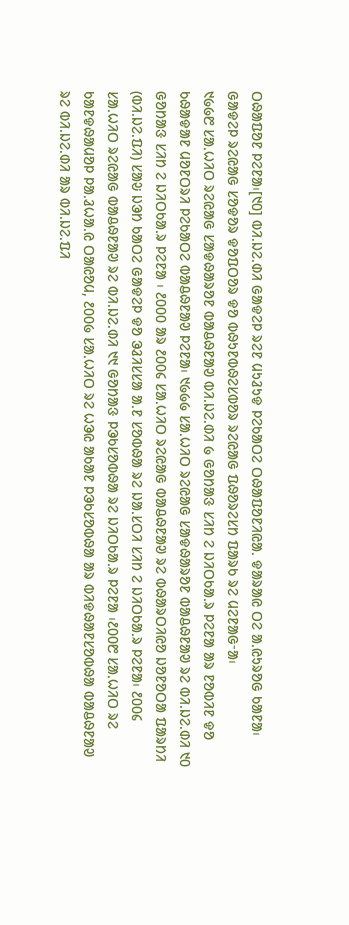ᱛᱷᱟᱯᱚᱱ ᱞᱮᱱᱟ᱾[᱑᱐] ᱵᱤ.ᱡᱮ.ᱰᱤ ᱜᱟᱫᱮᱞ ᱨᱮᱱ ᱢᱩᱲᱩᱫ ᱞᱮᱠᱟᱛᱮ ᱛᱷᱟᱯᱚᱱᱤᱭᱟᱹ ᱫᱟᱨᱟᱭ ᱛᱮ ᱟᱹᱭᱩᱨᱚᱜ ᱠᱟᱱᱟ᱾ ᱜᱟᱫᱮᱞ ᱨᱮᱭᱟᱜ ᱥᱚᱫᱚᱨ ᱫᱚᱯᱛᱚᱨ ᱫᱚ ᱵᱷᱩᱱᱵᱷᱮᱥᱵᱚᱨ ᱨᱮᱭᱟᱜ ᱯᱷᱚᱨᱮᱥᱴ ᱯᱟᱨᱠ ᱨᱮ ᱢᱮᱱᱟᱜᱼᱟ᱾
᱑᱙᱙᱘ ᱥᱟᱹᱦᱤᱛ ᱨᱮᱭᱟᱜ ᱥᱟᱫᱷᱟᱨᱚᱱ ᱵᱟᱪᱷᱱᱟᱣ ᱵᱤ.ᱡᱮ.ᱰᱤ ᱙ ᱜᱚᱴᱟᱝ ᱥᱤᱴ ᱮ ᱡᱤᱛᱠᱟᱹᱨ ᱞᱮᱱᱟ ᱟᱨ ᱱᱚᱵᱤᱱ ᱫᱚ ᱠᱷᱟᱫᱟᱱ ᱢᱚᱱᱛᱨᱤ ᱞᱮᱠᱟᱛᱮ ᱵᱟᱪᱷᱱᱟᱣ ᱞᱮᱱᱟ᱾ ᱑᱙᱙᱙ ᱥᱟᱹᱦᱤᱛ ᱨᱮᱭᱟᱜ ᱥᱟᱫᱷᱟᱨᱚᱱ ᱵᱟᱪᱷᱱᱟᱣ ᱨᱮ ᱵᱤ.ᱡᱮ.ᱰᱤ ᱑᱐ ᱜᱚᱴᱟᱝ ᱥᱤᱴ ᱮ ᱡᱤᱛᱠᱟᱹᱨ ᱞᱮᱱᱟ ᱾ ᱒᱐᱐᱐ ᱟᱨ ᱒᱐᱐᱔ ᱥᱟᱹᱦᱤᱛ ᱨᱮᱭᱟᱜ ᱵᱟᱪᱷᱱᱟᱣ ᱨᱮ ᱵᱷᱟᱨᱛᱤᱭᱚ ᱡᱚᱱᱚᱛᱟ ᱯᱟᱨᱴᱤ (ᱵᱤ.ᱡᱮ.ᱯᱤ) ᱥᱟᱶ ᱡᱳᱴ ᱠᱟᱛᱮ ᱜᱟᱫᱮᱞ ᱫᱚ ᱳᱲᱤᱥᱥᱟ ᱟᱹᱱ ᱥᱚᱵᱷᱟ ᱨᱮ ᱡᱟᱹᱥᱛᱤ ᱥᱤᱴ ᱮ ᱡᱤᱛᱠᱟᱹᱨ ᱞᱮᱱᱟ᱾ ᱒᱐᱐᱔ ᱥᱟᱹᱦᱤᱛ ᱨᱮᱭᱟᱜ ᱵᱟᱪᱷᱱᱟᱣ ᱨᱮ ᱵᱤ.ᱡᱮ.ᱰᱤ ᱑᱑ ᱜᱚᱴᱟᱝ ᱞᱳᱠᱥᱚᱵᱷᱟ ᱨᱮ ᱡᱤᱛᱠᱟᱹᱨ ᱞᱮᱱᱟ ᱾᱒᱐᱐᱘ ᱥᱟᱹᱦᱤᱛ ᱨᱮ ᱠᱟᱱᱫᱷᱟᱢᱚᱞ ᱞᱟᱹᱲᱦᱟᱹᱭ ᱛᱟᱭᱚᱢ, ᱒᱐᱐᱙ ᱥᱟᱹᱦᱤᱛ ᱨᱮ ᱦᱳᱭ ᱟᱠᱟᱱ ᱞᱳᱠᱥᱚᱵᱷᱟ ᱟᱨ ᱵᱤᱫᱷᱟᱱᱥᱚᱵᱷᱟ ᱵᱟᱪᱷᱱᱟᱣ ᱨᱮ ᱵᱤ.ᱡᱮ.ᱰᱤ ᱟᱨ ᱵᱤ.ᱡᱮᱹᱯᱤ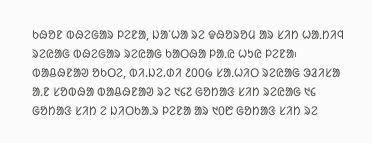ᱠᱷᱚᱱ ᱵᱷᱮᱜᱟᱨ ᱞᱮᱱᱟ, ᱡᱟᱸᱦᱟ ᱨᱮ ᱫᱷᱚᱨᱚᱢ ᱟᱨ ᱥᱤᱴ ᱦᱟᱹᱴᱤᱧ ᱨᱮᱭᱟᱜ ᱵᱷᱮᱜᱟᱨ ᱨᱮᱭᱟᱜ ᱠᱟᱛᱷᱟ ᱞᱟᱹᱭ ᱦᱩᱭ ᱞᱮᱱᱟ᱾ ᱵᱟᱪᱷᱱᱟᱣ ᱚᱠᱛᱮ, ᱵᱤ.ᱡᱮ.ᱰᱤ ᱒᱐᱐᱙ ᱥᱟᱹᱦᱤᱛ ᱨᱮᱭᱟᱜ ᱳᱲᱤᱥᱟ ᱟᱹᱱ ᱥᱚᱵᱷᱟ ᱵᱟᱪᱷᱱᱟᱣ ᱨᱮ ᱑᱔᱗ ᱜᱚᱴᱟᱝ ᱥᱤᱴ ᱨᱮᱭᱟᱜ ᱑᱔ ᱜᱚᱴᱟᱝ ᱥᱤᱴ ᱮ ᱡᱤᱛᱠᱟᱹᱨ ᱞᱮᱱᱟ ᱟᱨ ᱑᱐᱘ ᱜᱚᱴᱟᱝ ᱥᱤᱴ ᱨᱮ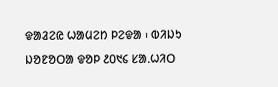ᱫᱟᱲᱮᱭ ᱦᱟᱢᱮᱴ ᱞᱮᱫᱟ ᱾ ᱵᱤᱡᱩ ᱡᱚᱱᱚᱛᱟ ᱫᱚᱞ ᱒᱐᱑᱔ ᱥᱟᱹᱦᱤᱛ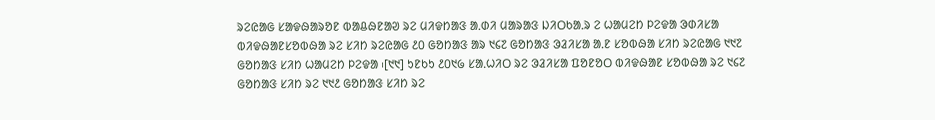ᱨᱮᱭᱟᱜ ᱥᱟᱫᱷᱟᱨᱚᱱ ᱵᱟᱪᱷᱱᱟᱣ ᱨᱮ ᱢᱤᱫᱴᱟᱝ ᱟᱹᱰᱤ ᱢᱟᱨᱟᱝ ᱡᱤᱛᱠᱟᱹᱨ ᱮ ᱦᱟᱢᱮᱴ ᱞᱮᱫᱟ ᱳᱰᱤᱥᱟ ᱵᱤᱫᱷᱟᱱᱥᱚᱵᱷᱟ ᱨᱮ ᱥᱤᱴ ᱨᱮᱭᱟᱜ ᱒᱐ ᱜᱚᱴᱟᱝ ᱟᱨ ᱑᱔᱗ ᱜᱚᱴᱟᱝ ᱳᱲᱤᱥᱟ ᱟᱹᱱ ᱥᱚᱵᱷᱟ ᱥᱤᱴ ᱨᱮᱭᱟᱜ ᱑᱑᱗ ᱜᱚᱴᱟᱝ ᱥᱤᱴ ᱦᱟᱢᱮᱴ ᱞᱮᱫᱟ ᱾[᱑᱑] ᱩᱱᱠᱩ ᱒᱐᱑᱙ ᱥᱟᱹᱦᱤᱛ ᱨᱮ ᱳᱲᱤᱥᱟ ᱯᱚᱱᱚᱛ ᱵᱤᱫᱷᱟᱱ ᱥᱚᱵᱷᱟ ᱨᱮ ᱑᱔᱗ ᱜᱚᱴᱟᱝ ᱥᱤᱴ ᱨᱮ ᱑᱑᱒ ᱜᱚᱴᱟᱝ ᱥᱤᱴ ᱨᱮ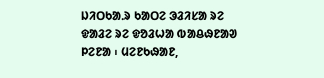ᱡᱤᱛᱠᱟᱹᱨ ᱠᱟᱛᱮ ᱳᱲᱤᱥᱟ ᱨᱮ ᱫᱟᱲᱮ ᱨᱮ ᱫᱚᱲᱦᱟ ᱵᱟᱪᱷᱱᱟᱣ ᱞᱮᱱᱟ ᱾ ᱢᱮᱱᱠᱷᱟᱱ,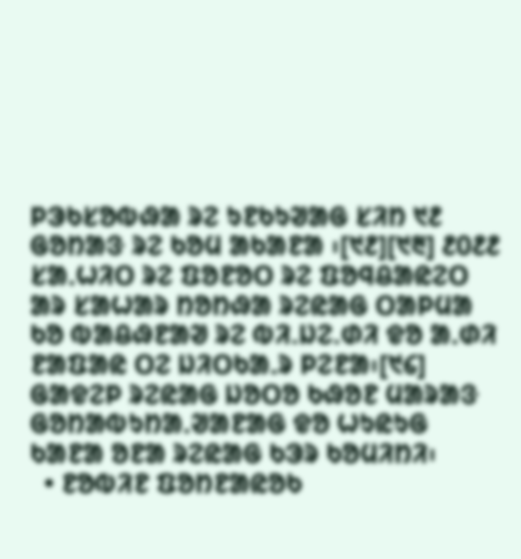ᱞᱳᱠᱥᱚᱵᱷᱟ ᱨᱮ ᱩᱱᱠᱩᱣᱟᱜ ᱥᱤᱴ ᱑᱒ ᱜᱚᱴᱟᱝ ᱨᱮ ᱠᱚᱢ ᱟᱠᱟᱱᱟ ᱾[᱑᱒][᱑᱓] ᱒᱐᱒᱒ ᱥᱟᱹᱦᱤᱛ ᱨᱮ ᱯᱚᱱᱚᱛ ᱨᱮ ᱯᱚᱧᱪᱟᱭᱮᱛ ᱟᱨ ᱥᱟᱦᱟᱨ ᱴᱚᱴᱷᱟ ᱨᱮᱭᱟᱜ ᱛᱟᱞᱢᱟ ᱠᱚ ᱵᱟᱪᱷᱱᱟᱣ ᱨᱮ ᱵᱤ.ᱡᱮ.ᱰᱤ ᱫᱚ ᱟᱹᱰᱤ ᱱᱟᱯᱟᱭ ᱛᱮ ᱡᱤᱛᱠᱟᱹᱨ ᱞᱮᱱᱟ᱾[᱑᱔]
ᱜᱟᱫᱮᱞ ᱨᱮᱭᱟᱜ ᱡᱚᱛᱚ ᱠᱷᱚᱱ ᱢᱟᱨᱟᱝ ᱜᱚᱴᱟᱵᱩᱴᱟᱹᱣᱟᱱᱟᱜ ᱫᱚ ᱦᱩᱭᱩᱜ ᱠᱟᱱᱟ ᱚᱱᱟ ᱨᱮᱭᱟᱜ ᱠᱳᱨ ᱠᱚᱢᱤᱴᱤ᱾
  • ᱱᱚᱵᱤᱱ ᱯᱚᱴᱱᱟᱭᱚᱠ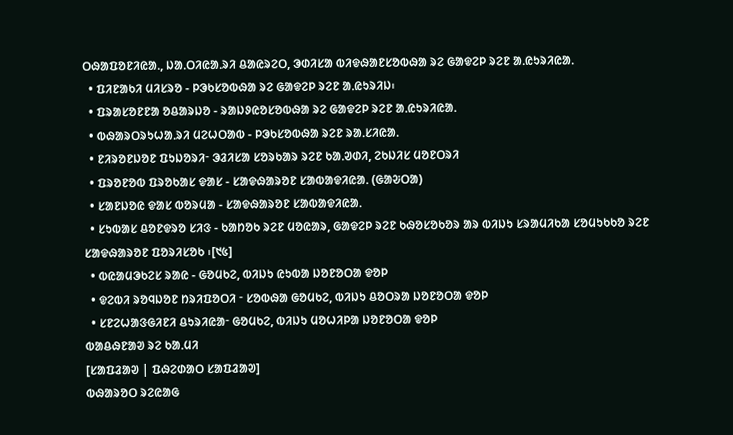ᱛᱷᱟᱯᱚᱱᱤᱭᱟᱹ, ᱡᱟᱹᱛᱤᱭᱟᱹᱨᱤ ᱪᱟᱭᱨᱮᱛ, ᱳᱰᱤᱥᱟ ᱵᱤᱫᱷᱟᱱᱥᱚᱵᱷᱟ ᱨᱮ ᱜᱟᱫᱮᱞ ᱨᱮᱱ ᱟᱹᱭᱩᱨᱤᱭᱟᱹ
  • ᱯᱤᱱᱟᱠᱤ ᱢᱤᱥᱨᱚ - ᱞᱳᱠᱥᱚᱵᱷᱟ ᱨᱮ ᱜᱟᱫᱮᱞ ᱨᱮᱱ ᱟᱹᱭᱩᱨᱤᱡ᱾
  • ᱯᱨᱟᱥᱚᱱᱱᱟ ᱚᱪᱟᱨᱡᱚ - ᱨᱟᱡᱽᱭᱚᱥᱚᱵᱷᱟ ᱨᱮ ᱜᱟᱫᱮᱞ ᱨᱮᱱ ᱟᱹᱭᱩᱨᱤᱭᱟᱹ
  • ᱵᱷᱟᱨᱛᱨᱩᱦᱟᱹᱨᱤ ᱢᱮᱦᱛᱟᱵ - ᱞᱳᱠᱥᱚᱵᱷᱟ ᱨᱮᱱ ᱨᱟᱹᱥᱤᱭᱟᱹ
  • ᱱᱤᱨᱚᱱᱡᱚᱱ ᱯᱩᱡᱚᱨᱤᱼ ᱳᱲᱤᱥᱟ ᱥᱚᱨᱠᱟᱨ ᱨᱮᱱ ᱠᱟᱹᱣᱰᱤ, ᱮᱠᱡᱤᱥ ᱢᱚᱱᱛᱨᱤ
  • ᱯᱨᱚᱱᱚᱵ ᱯᱨᱚᱠᱟᱥ ᱫᱟᱥ - ᱥᱟᱫᱷᱟᱨᱚᱱ ᱥᱟᱵᱟᱫᱤᱭᱟᱹ (ᱜᱟᱶᱛᱟ)
  • ᱥᱟᱱᱡᱚᱭ ᱫᱟᱥ ᱵᱚᱨᱢᱟ - ᱥᱟᱫᱷᱟᱨᱚᱱ ᱥᱟᱵᱟᱫᱤᱭᱟᱹ
  • ᱥᱩᱵᱟᱥ ᱪᱚᱱᱫᱨᱚ ᱥᱤᱝ - ᱠᱟᱴᱚᱠ ᱨᱮᱱ ᱢᱚᱭᱟᱨ, ᱜᱟᱫᱮᱞ ᱨᱮᱱ ᱠᱷᱚᱥᱚᱠᱚᱨ ᱟᱨ ᱵᱤᱡᱩ ᱥᱨᱟᱢᱤᱠᱟ ᱥᱚᱢᱩᱠᱠᱚ ᱨᱮᱱ ᱥᱟᱫᱷᱟᱨᱚᱱ ᱯᱚᱨᱤᱥᱚᱠ ᱾[᱑᱕]
  • ᱵᱭᱟᱢᱳᱠᱮᱥ ᱨᱟᱭ - ᱜᱚᱢᱠᱮ, ᱵᱤᱡᱩ ᱭᱩᱵᱟ ᱡᱚᱱᱚᱛᱟ ᱫᱚᱞ
  • ᱫᱮᱵᱤ ᱨᱚᱧᱡᱚᱱ ᱴᱨᱤᱯᱚᱛᱤ ᱼ ᱥᱚᱵᱷᱟ ᱜᱚᱢᱠᱮ, ᱵᱤᱡᱩ ᱪᱚᱛᱨᱟ ᱡᱚᱱᱚᱛᱟ ᱫᱚᱞ
  • ᱥᱱᱮᱦᱟᱝᱜᱤᱱᱤ ᱪᱩᱨᱤᱭᱟᱼ ᱜᱚᱢᱠᱮ, ᱵᱤᱡᱩ ᱢᱚᱦᱤᱞᱟ ᱡᱚᱱᱚᱛᱟ ᱫᱚᱞ
ᱵᱟᱪᱷᱱᱟᱣ ᱨᱮ ᱠᱟᱹᱢᱤ
[ᱥᱟᱯᱲᱟᱣ | ᱯᱷᱮᱰᱟᱛ ᱥᱟᱯᱲᱟᱣ]
ᱵᱷᱟᱨᱚᱛ ᱨᱮᱭᱟᱜ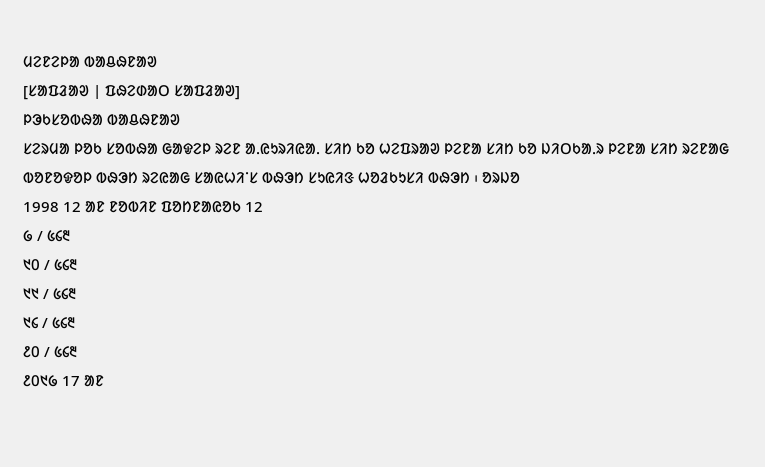ᱢᱮᱱᱮᱞᱟ ᱵᱟᱪᱷᱱᱟᱣ
[ᱥᱟᱯᱲᱟᱣ | ᱯᱷᱮᱰᱟᱛ ᱥᱟᱯᱲᱟᱣ]
ᱞᱳᱠᱥᱚᱵᱷᱟ ᱵᱟᱪᱷᱱᱟᱣ
ᱥᱮᱨᱢᱟ ᱞᱚᱠ ᱥᱚᱵᱷᱟ ᱜᱟᱫᱮᱞ ᱨᱮᱱ ᱟᱹᱭᱩᱨᱤᱭᱟᱹ ᱥᱤᱴ ᱠᱚ ᱦᱮᱯᱨᱟᱣ ᱞᱮᱱᱟ ᱥᱤᱴ ᱠᱚ ᱡᱤᱛᱠᱟᱹᱨ ᱞᱮᱱᱟ ᱥᱤᱴ ᱨᱮᱱᱟᱜ ᱵᱚᱱᱚᱫᱚᱞ ᱵᱷᱳᱴ ᱨᱮᱭᱟᱜ ᱥᱟᱭᱦᱤᱸᱥ ᱵᱷᱳᱴ ᱥᱩᱭᱤᱝ ᱦᱚᱲᱠᱩᱥᱤ ᱵᱷᱳᱴ ᱾ ᱚᱨᱡᱚ
1998 12 ᱟᱱ ᱱᱚᱵᱤᱱ ᱯᱚᱴᱱᱟᱭᱚᱠ 12
᱙ / ᱕᱔᱓
᱑᱐ / ᱕᱔᱓
᱑᱑ / ᱕᱔᱓
᱑᱔ / ᱕᱔᱓
᱒᱐ / ᱕᱔᱓
᱒᱐᱑᱙ 17 ᱟᱱ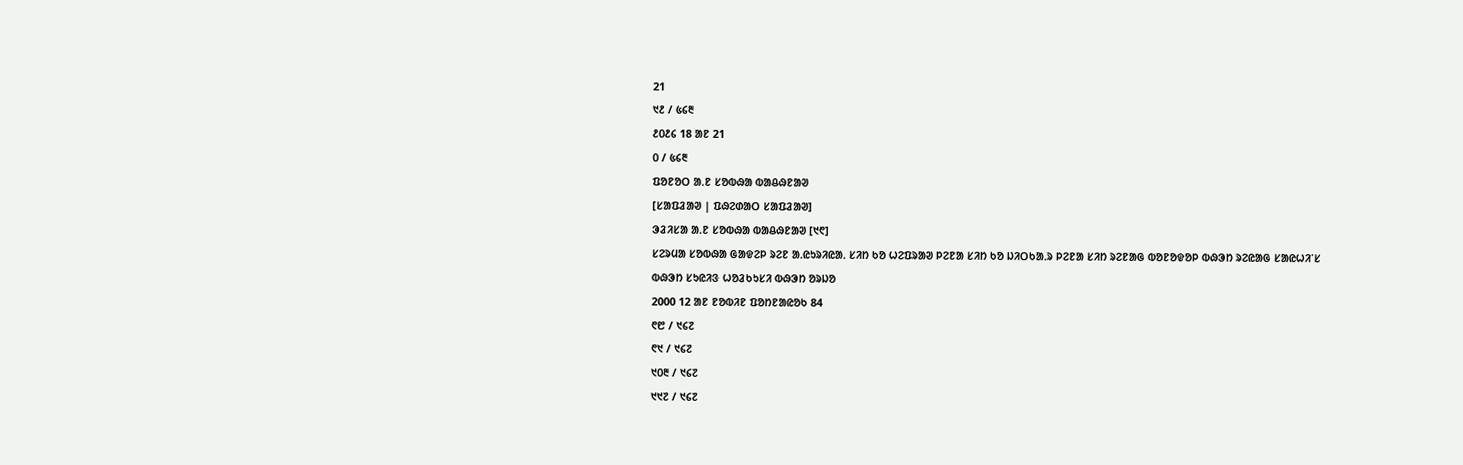21
᱑᱒ / ᱕᱔᱓
᱒᱐᱒᱔ 18 ᱟᱱ 21
᱐ / ᱕᱔᱓
ᱯᱚᱱᱚᱛ ᱟᱹᱱ ᱥᱚᱵᱷᱟ ᱵᱟᱪᱷᱱᱟᱣ
[ᱥᱟᱯᱲᱟᱣ | ᱯᱷᱮᱰᱟᱛ ᱥᱟᱯᱲᱟᱣ]
ᱳᱲᱤᱥᱟ ᱟᱹᱱ ᱥᱚᱵᱷᱟ ᱵᱟᱪᱷᱱᱟᱣ [᱑᱖]
ᱥᱮᱨᱢᱟ ᱥᱚᱵᱷᱟ ᱜᱟᱫᱮᱞ ᱨᱮᱱ ᱟᱹᱭᱩᱨᱤᱭᱟᱹ ᱥᱤᱴ ᱠᱚ ᱦᱮᱯᱨᱟᱣ ᱞᱮᱱᱟ ᱥᱤᱴ ᱠᱚ ᱡᱤᱛᱠᱟᱹᱨ ᱞᱮᱱᱟ ᱥᱤᱴ ᱨᱮᱱᱟᱜ ᱵᱚᱱᱚᱫᱚᱞ ᱵᱷᱳᱴ ᱨᱮᱭᱟᱜ ᱥᱟᱭᱦᱤᱸᱥ ᱵᱷᱳᱴ ᱥᱩᱭᱤᱝ ᱦᱚᱲᱠᱩᱥᱤ ᱵᱷᱳᱴ ᱚᱨᱡᱚ
2000 12 ᱟᱱ ᱱᱚᱵᱤᱱ ᱯᱚᱴᱱᱟᱭᱚᱠ 84
᱖᱘ / ᱑᱔᱗
᱖᱑ / ᱑᱔᱗
᱑᱐᱓ / ᱑᱔᱗
᱑᱑᱗ / ᱑᱔᱗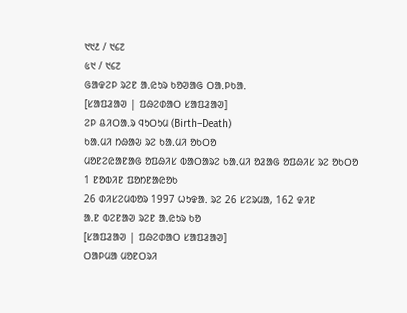᱑᱑᱒ / ᱑᱔᱗
᱕᱑ / ᱑᱔᱗
ᱜᱟᱫᱮᱞ ᱨᱮᱱ ᱟᱹᱭᱩᱨ ᱠᱚᱣᱟᱜ ᱛᱟᱹᱞᱠᱟᱹ
[ᱥᱟᱯᱲᱟᱣ | ᱯᱷᱮᱰᱟᱛ ᱥᱟᱯᱲᱟᱣ]
ᱮᱞ ᱪᱤᱛᱟᱹᱨ ᱧᱩᱛᱩᱢ (Birth–Death)
ᱠᱟᱹᱢᱤ ᱴᱷᱟᱶ ᱨᱮ ᱠᱟᱹᱢᱤ ᱚᱠᱛᱚ
ᱢᱚᱱᱮᱭᱟᱱᱟᱜ ᱚᱯᱷᱤᱥ ᱵᱟᱛᱟᱨᱮ ᱠᱟᱹᱢᱤ ᱚᱲᱟᱜ ᱚᱯᱷᱤᱥ ᱨᱮ ᱚᱠᱛᱚ
1 ᱱᱚᱵᱤᱱ ᱯᱚᱴᱱᱟᱭᱚᱠ
26 ᱰᱤᱥᱮᱢᱵᱚᱨ 1997 ᱦᱩᱫᱟᱹ ᱨᱮ 26 ᱥᱮᱨᱢᱟ, 162 ᱫᱤᱱ
ᱟᱹᱱ ᱵᱮᱱᱟᱣ ᱨᱮᱱ ᱟᱹᱭᱩᱨ ᱠᱚ
[ᱥᱟᱯᱲᱟᱣ | ᱯᱷᱮᱰᱟᱛ ᱥᱟᱯᱲᱟᱣ]
ᱛᱟᱞᱢᱟ ᱢᱚᱱᱛᱨᱤ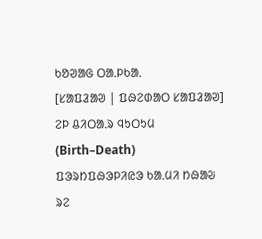ᱠᱚᱣᱟᱜ ᱛᱟᱹᱞᱠᱟᱹ
[ᱥᱟᱯᱲᱟᱣ | ᱯᱷᱮᱰᱟᱛ ᱥᱟᱯᱲᱟᱣ]
ᱮᱞ ᱪᱤᱛᱟᱹᱨ ᱧᱩᱛᱩᱢ (Birth–Death)
ᱯᱳᱨᱴᱯᱷᱳᱞᱤᱭᱳ ᱠᱟᱹᱢᱤ ᱴᱷᱟᱶ ᱨᱮ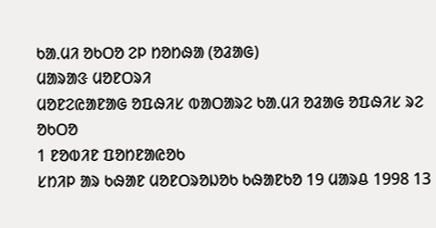ᱠᱟᱹᱢᱤ ᱚᱠᱛᱚ ᱮᱞ ᱴᱚᱴᱷᱟ (ᱚᱲᱟᱜ)
ᱢᱟᱨᱟᱝ ᱢᱚᱱᱛᱨᱤ
ᱢᱚᱱᱮᱭᱟᱱᱟᱜ ᱚᱯᱷᱤᱥ ᱵᱟᱛᱟᱨᱮ ᱠᱟᱹᱢᱤ ᱚᱲᱟᱜ ᱚᱯᱷᱤᱥ ᱨᱮ ᱚᱠᱛᱚ
1 ᱱᱚᱵᱤᱱ ᱯᱚᱴᱱᱟᱭᱚᱠ
ᱥᱴᱤᱞ ᱟᱨ ᱠᱷᱟᱱ ᱢᱚᱱᱛᱨᱚᱡᱚᱠ ᱠᱷᱟᱱᱠᱚ 19 ᱢᱟᱨᱪ 1998 13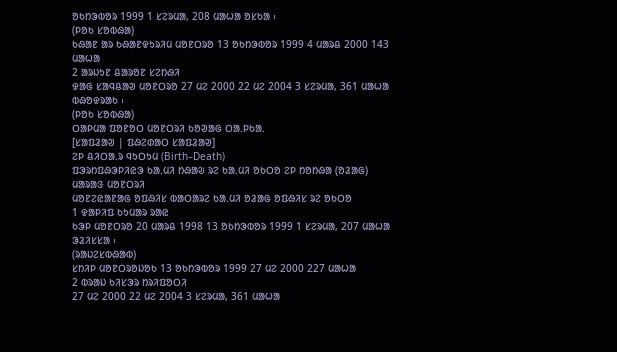ᱚᱠᱴᱳᱵᱚᱨ 1999 1 ᱥᱮᱨᱢᱟ, 208 ᱢᱟᱦᱟ ᱚᱥᱠᱟ ᱾
(ᱞᱚᱠ ᱥᱚᱵᱷᱟ)
ᱠᱷᱟᱱ ᱟᱨ ᱠᱷᱟᱱᱫᱩᱨᱤᱢ ᱢᱚᱱᱛᱨᱚ 13 ᱚᱠᱴᱳᱵᱚᱨ 1999 4 ᱢᱟᱨᱪ 2000 143 ᱢᱟᱦᱟ
2 ᱟᱨᱡᱩᱱ ᱪᱟᱨᱚᱱ ᱥᱮᱴᱷᱤ
ᱫᱟᱜ ᱥᱟᱧᱪᱟᱣ ᱢᱚᱱᱛᱨᱚ 27 ᱢᱮ 2000 22 ᱢᱮ 2004 3 ᱥᱮᱨᱢᱟ, 361 ᱢᱟᱦᱟ ᱵᱷᱚᱫᱨᱟᱠ ᱾
(ᱞᱚᱠ ᱥᱚᱵᱷᱟ)
ᱛᱟᱞᱢᱟ ᱯᱚᱱᱚᱛ ᱢᱚᱱᱛᱨᱤ ᱠᱚᱣᱟᱜ ᱛᱟᱹᱞᱠᱟᱹ
[ᱥᱟᱯᱲᱟᱣ | ᱯᱷᱮᱰᱟᱛ ᱥᱟᱯᱲᱟᱣ]
ᱮᱞ ᱪᱤᱛᱟᱹᱨ ᱧᱩᱛᱩᱢ (Birth–Death)
ᱯᱳᱨᱴᱯᱷᱳᱞᱤᱭᱳ ᱠᱟᱹᱢᱤ ᱴᱷᱟᱶ ᱨᱮ ᱠᱟᱹᱢᱤ ᱚᱠᱛᱚ ᱮᱞ ᱴᱚᱴᱷᱟ (ᱚᱲᱟᱜ)
ᱢᱟᱨᱟᱝ ᱢᱚᱱᱛᱨᱤ
ᱢᱚᱱᱮᱭᱟᱱᱟᱜ ᱚᱯᱷᱤᱥ ᱵᱟᱛᱟᱨᱮ ᱠᱟᱹᱢᱤ ᱚᱲᱟᱜ ᱚᱯᱷᱤᱥ ᱨᱮ ᱚᱠᱛᱚ
1 ᱫᱟᱞᱤᱯ ᱠᱩᱢᱟᱨ ᱨᱟᱭ
ᱠᱳᱞ ᱢᱚᱱᱛᱨᱚ 20 ᱢᱟᱨᱪ 1998 13 ᱚᱠᱴᱳᱵᱚᱨ 1999 1 ᱥᱮᱨᱢᱟ, 207 ᱢᱟᱦᱟ ᱳᱲᱤᱥᱥᱟ ᱾
(ᱨᱟᱡᱮᱥᱵᱷᱟᱵ)
ᱥᱴᱤᱞ ᱢᱚᱱᱛᱨᱚᱡᱚᱠ 13 ᱚᱠᱴᱳᱵᱚᱨ 1999 27 ᱢᱮ 2000 227 ᱢᱟᱦᱟ
2 ᱵᱨᱟᱡ ᱠᱤᱥᱳᱨ ᱴᱨᱤᱯᱚᱛᱤ
27 ᱢᱮ 2000 22 ᱢᱮ 2004 3 ᱥᱮᱨᱢᱟ, 361 ᱢᱟᱦᱟ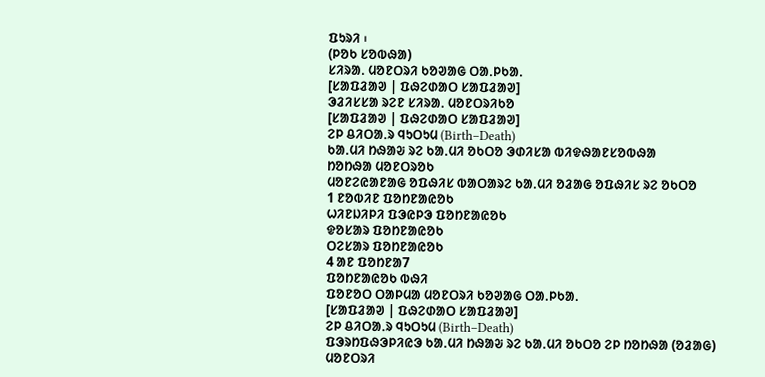ᱯᱩᱨᱤ ᱾
(ᱞᱚᱠ ᱥᱚᱵᱷᱟ)
ᱥᱤᱨᱟᱹ ᱢᱚᱱᱛᱨᱤ ᱠᱚᱣᱟᱜ ᱛᱟᱹᱞᱠᱟᱹ
[ᱥᱟᱯᱲᱟᱣ | ᱯᱷᱮᱰᱟᱛ ᱥᱟᱯᱲᱟᱣ]
ᱳᱲᱤᱥᱥᱟ ᱨᱮᱱ ᱥᱤᱨᱟᱹ ᱢᱚᱱᱛᱨᱤᱠᱚ
[ᱥᱟᱯᱲᱟᱣ | ᱯᱷᱮᱰᱟᱛ ᱥᱟᱯᱲᱟᱣ]
ᱮᱞ ᱪᱤᱛᱟᱹᱨ ᱧᱩᱛᱩᱢ (Birth–Death)
ᱠᱟᱹᱢᱤ ᱴᱷᱟᱶ ᱨᱮ ᱠᱟᱹᱢᱤ ᱚᱠᱛᱚ ᱳᱰᱤᱥᱟ ᱵᱤᱫᱷᱟᱱᱥᱚᱵᱷᱟ
ᱴᱚᱴᱷᱟ ᱢᱚᱱᱛᱨᱚᱠ
ᱢᱚᱱᱮᱭᱟᱱᱟᱜ ᱚᱯᱷᱤᱥ ᱵᱟᱛᱟᱨᱮ ᱠᱟᱹᱢᱤ ᱚᱲᱟᱜ ᱚᱯᱷᱤᱥ ᱨᱮ ᱚᱠᱛᱚ
1 ᱱᱚᱵᱤᱱ ᱯᱚᱴᱱᱟᱭᱚᱠ
ᱦᱤᱱᱡᱤᱞᱤ ᱯᱳᱭᱞᱳ ᱯᱚᱴᱱᱟᱭᱚᱠ
ᱫᱚᱥᱟᱨ ᱯᱚᱴᱱᱟᱭᱚᱠ
ᱛᱮᱥᱟᱨ ᱯᱚᱴᱱᱟᱭᱚᱠ
4 ᱟᱱ ᱯᱚᱴᱱᱟ7
ᱯᱚᱴᱱᱟᱭᱚᱠ ᱵᱷᱤ
ᱯᱚᱱᱚᱛ ᱛᱟᱞᱢᱟ ᱢᱚᱱᱛᱨᱤ ᱠᱚᱣᱟᱜ ᱛᱟᱹᱞᱠᱟᱹ
[ᱥᱟᱯᱲᱟᱣ | ᱯᱷᱮᱰᱟᱛ ᱥᱟᱯᱲᱟᱣ]
ᱮᱞ ᱪᱤᱛᱟᱹᱨ ᱧᱩᱛᱩᱢ (Birth–Death)
ᱯᱳᱨᱴᱯᱷᱳᱞᱤᱭᱳ ᱠᱟᱹᱢᱤ ᱴᱷᱟᱶ ᱨᱮ ᱠᱟᱹᱢᱤ ᱚᱠᱛᱚ ᱮᱞ ᱴᱚᱴᱷᱟ (ᱚᱲᱟᱜ)
ᱢᱚᱱᱛᱨᱤ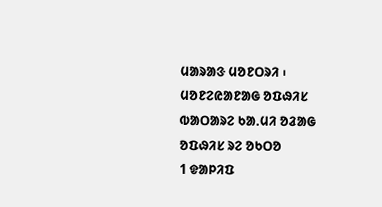ᱢᱟᱨᱟᱝ ᱢᱚᱱᱛᱨᱤ ᱾
ᱢᱚᱱᱮᱭᱟᱱᱟᱜ ᱚᱯᱷᱤᱥ ᱵᱟᱛᱟᱨᱮ ᱠᱟᱹᱢᱤ ᱚᱲᱟᱜ ᱚᱯᱷᱤᱥ ᱨᱮ ᱚᱠᱛᱚ
1 ᱫᱟᱞᱤᱯ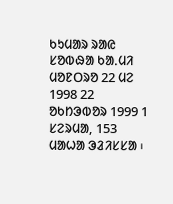ᱠᱩᱢᱟᱨ ᱨᱟᱭ
ᱥᱚᱵᱷᱟ ᱠᱟᱹᱢᱤ ᱢᱚᱱᱛᱨᱚ 22 ᱢᱮ 1998 22 ᱚᱠᱴᱳᱵᱚᱨ 1999 1 ᱥᱮᱨᱢᱟ, 153 ᱢᱟᱦᱟ ᱳᱲᱤᱥᱥᱟ ᱾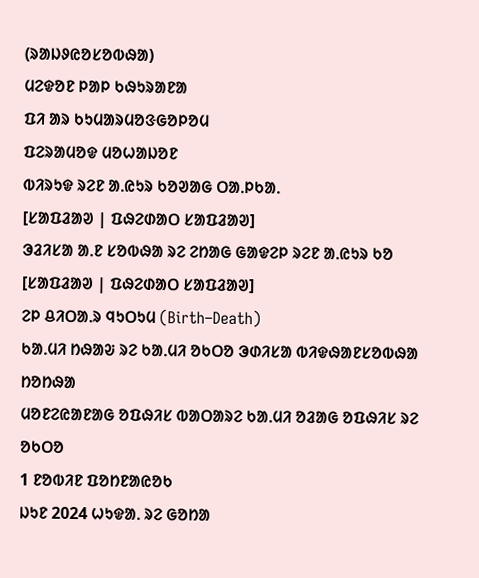(ᱨᱟᱡᱽᱭᱚᱥᱚᱵᱷᱟ)
ᱢᱮᱫᱚᱱ ᱞᱟᱞ ᱠᱷᱩᱨᱟᱱᱟ
ᱯᱤ ᱟᱨ ᱠᱩᱢᱟᱨᱢᱚᱝᱜᱚᱞᱚᱢ
ᱯᱮᱨᱟᱢᱚᱫ ᱢᱚᱦᱟᱡᱚᱱ
ᱵᱤᱨᱩᱫ ᱨᱮᱱ ᱟᱹᱭᱩᱨ ᱠᱚᱣᱟᱜ ᱛᱟᱹᱞᱠᱟᱹ
[ᱥᱟᱯᱲᱟᱣ | ᱯᱷᱮᱰᱟᱛ ᱥᱟᱯᱲᱟᱣ]
ᱳᱲᱤᱥᱟ ᱟᱹᱱ ᱥᱚᱵᱷᱟ ᱨᱮ ᱮᱴᱟᱜ ᱜᱟᱫᱮᱞ ᱨᱮᱱ ᱟᱹᱭᱩᱨ ᱠᱚ
[ᱥᱟᱯᱲᱟᱣ | ᱯᱷᱮᱰᱟᱛ ᱥᱟᱯᱲᱟᱣ]
ᱮᱞ ᱪᱤᱛᱟᱹᱨ ᱧᱩᱛᱩᱢ (Birth–Death)
ᱠᱟᱹᱢᱤ ᱴᱷᱟᱶ ᱨᱮ ᱠᱟᱹᱢᱤ ᱚᱠᱛᱚ ᱳᱰᱤᱥᱟ ᱵᱤᱫᱷᱟᱱᱥᱚᱵᱷᱟ
ᱴᱚᱴᱷᱟ
ᱢᱚᱱᱮᱭᱟᱱᱟᱜ ᱚᱯᱷᱤᱥ ᱵᱟᱛᱟᱨᱮ ᱠᱟᱹᱢᱤ ᱚᱲᱟᱜ ᱚᱯᱷᱤᱥ ᱨᱮ ᱚᱠᱛᱚ
1 ᱱᱚᱵᱤᱱ ᱯᱚᱴᱱᱟᱭᱚᱠ
ᱡᱩᱱ 2024 ᱦᱩᱫᱟᱹ ᱨᱮ ᱜᱚᱴᱟ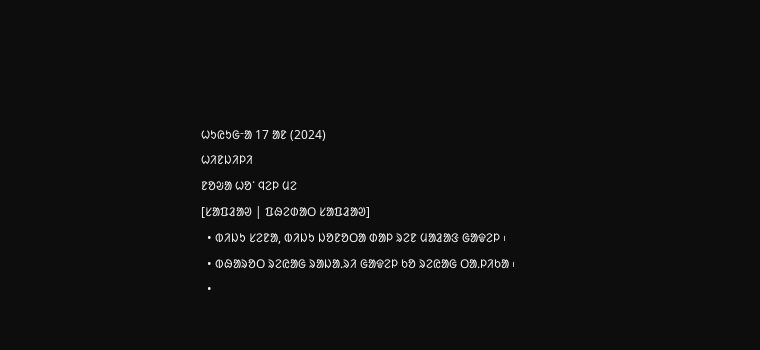ᱦᱩᱭᱩᱜᱼᱟ 17 ᱟᱱ (2024)
ᱦᱤᱱᱡᱤᱞᱤ
ᱱᱚᱶᱟ ᱦᱚᱸ ᱧᱮᱞ ᱢᱮ
[ᱥᱟᱯᱲᱟᱣ | ᱯᱷᱮᱰᱟᱛ ᱥᱟᱯᱲᱟᱣ]
  • ᱵᱤᱡᱩ ᱥᱮᱱᱟ, ᱵᱤᱡᱩ ᱡᱚᱱᱚᱛᱟ ᱰᱟᱞ ᱨᱮᱱ ᱢᱟᱲᱟᱝ ᱜᱟᱫᱮᱞ ᱾
  • ᱵᱷᱟᱨᱚᱛ ᱨᱮᱭᱟᱜ ᱨᱟᱡᱟᱹᱨᱤ ᱜᱟᱫᱮᱞ ᱠᱚ ᱨᱮᱭᱟᱜ ᱛᱟᱹᱞᱤᱠᱟ ᱾
  •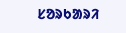ᱥᱚᱨᱠᱟᱨᱤ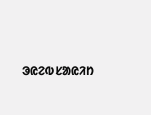ᱳᱭᱮᱵᱥᱟᱭᱤᱴ